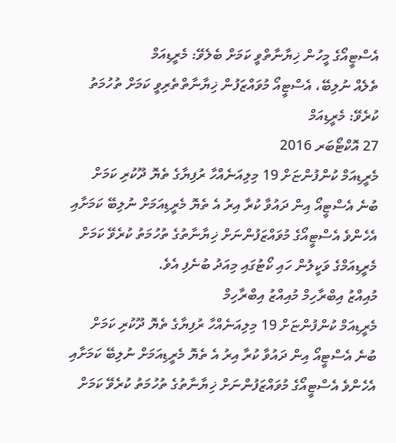އެސްޓީއޯގެ މީހުން ޚިޔާނާތްވީ ކަމަށް ބެލެވޭ: މެރީޑިއަމް
ތެލެއް ނުލިބޭ، އެސްޓީއޯ މުވައްޒަފުން ޚިޔާނާތްތެރިވީ ކަމަށް ތުހުމަތު ކުރެވޭ: މެރީޑިއަމް
27 އޮކްޓޯބަރ 2016
މެރީޑިއަމް ކުންފުންޏަށް 19 މިލިއަނެއްހާ ރުފިޔާގެ ތެޔޮ ދޫކުރި ކަމަށް ބުނެ އެސްޓީއޯ އިން ދައުވާ ކުރާ އިރު އެ ތެޔޮ މެރީޑިއަމަށް ނުލިބޭ ކަމަށާއި އެހެންވެ އެސްޓީއޯގެ މުވައްޒަފުންނަށް ޚިޔާނާތުގެ ތުހުމަތު ކުރެވޭ ކަމަށް މެރީޑިއަމްގެ ވަކީލުން ހައި ކޯޓުގައި މިއަދު ބުނެފި އެވެ.
މުއިއްޒު އިބްރާހިމް މުއިއްޒު އިބްރާހިމް
މެރީޑިއަމް ކުންފުންޏަށް 19 މިލިއަނެއްހާ ރުފިޔާގެ ތެޔޮ ދޫކުރި ކަމަށް ބުނެ އެސްޓީއޯ އިން ދައުވާ ކުރާ އިރު އެ ތެޔޮ މެރީޑިއަމަށް ނުލިބޭ ކަމަށާއި އެހެންވެ އެސްޓީއޯގެ މުވައްޒަފުންނަށް ޚިޔާނާތުގެ ތުހުމަތު ކުރެވޭ ކަމަށް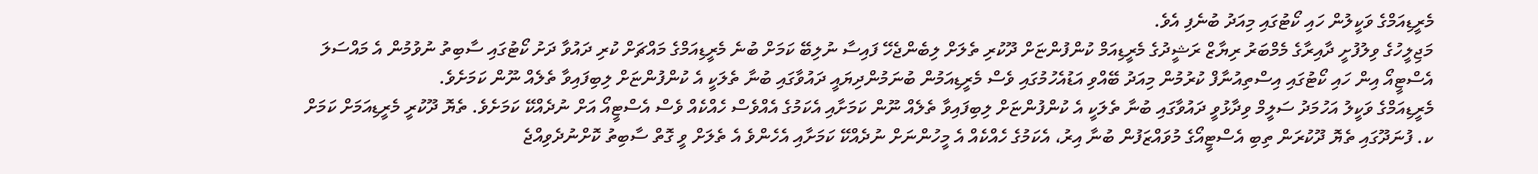މެރީޑިއަމްގެ ވަކީލުން ހައި ކޯޓުގައި މިއަދު ބުނެފި އެވެ.
މަޖިލީހުގެ ވިލުފުށީ ދާއިރާގެ މެމްބަރު ރިޔާޒް ރަޝީދުގެ މެރީޑިއަމް ކުންފުންޏަށް ދޫކުރި ތެލަށް ލިބެންޖެހޭ ފައިސާ ނުލިބޭ ކަމަށް ބުނެ މެރީޑިއަމްގެ މައްޗަށް ކުރި ދައުވާ ދަށު ކޯޓުގައި ސާބިތު ނުވުމުން އެ މައްސަލަ އެސްޓީއޯ އިން ހައި ކޯޓުގައި އިސްތިއުނާފް ކުރުމުން މިއަދު ބޭއްވި އަޑުއެހުމުގައި ވެސް މެރީޑިއަމުން ބުނަމުންދިޔައީ ދައުވާގައި ބުނާ ތެލަކީ އެ ކުންފުންޏަށް ލިބިފައިވާ ތެލެއް ނޫން ކަމަށެވެ.
މެރީޑިއަމްގެ ވަކީލު އަހުމަދު ސަލީމް ވިދާޅުވީ ދައުވާގައި ބުނާ ތެލަކީ އެ ކުންފުންޏަށް ލިބިފައިވާ ތެލެއް ނޫން ކަމަށާއި އެކަމުގެ އެއްވެސް ހެއްކެއް ވެސް އެސްޓީއޯ އަށް ނުދެއްކޭ ކަމަށެވެ. ތެޔޮ ދޫކުރީ މެރީޑިއަމަށް ކަމަށް ކ. ފުނަދޫގައި ތެޔޮ ދޫކުރަން ތިބި އެސްޓީއޯގެ މުވައްޒަފުން ބުނާ އިރު، އެކަމުގެ ހެއްކެއް އެ މީހުންނަށް ނުދެއްކޭ ކަމަށާއި އެހެންވެ އެ ތެލަށް ވީ ގޮތް ސާބިތު ކޮށްނުދެވިއްޖެ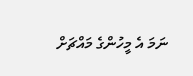ނަމަ އެ މީހުންގެ މައްޗަށް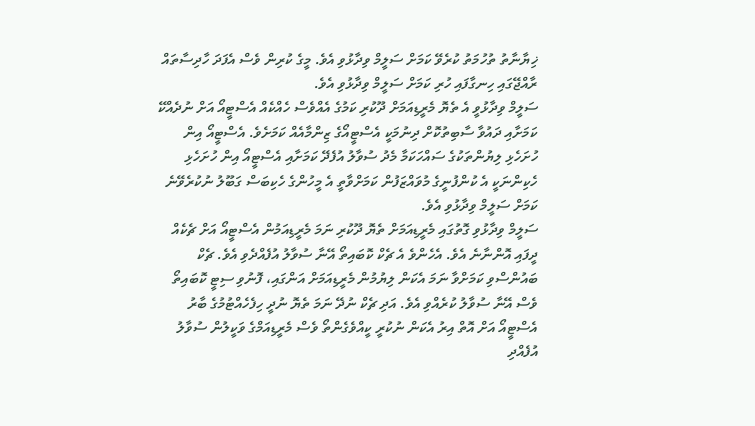ޚިޔާނާތު ތުހުމަތު ކުރެވޭ ކަމަށް ސަލީމް ވިދާޅުވި އެވެ. މީގެ ކުރިން ވެސް އެފަދަ ހާދިސާތައް ރާއްޖޭގައި ހިނގާފައި ހުރި ކަމަށް ސަލީމް ވިދާޅުވި އެވެ.
ސަލީމް ވިދާޅުވީ އެ ތެޔޮ މެރީޑިއަމަށް ދޫކުރި ކަމުގެ އެއްވެސް ހެއްކެއް އެސްޓީއޯ އަށް ނުދެއްކޭ ކަމަށާއި ދައުވާ ސާބިތުކޮށް ދިނުމަކީ އެސްޓީއޯގެ ޒިންމާއެއް ކަމަށެވެ. އެސްޓީއޯ އިން ހުށަހެޅި ލިޔުންތަކުގެ ސައްހަކަމާ މެދު ސުވާލު އުފެދޭ ކަމަށާއި އެސްޓީއޯ އިން ހުށަހެޅި ހެކިންނަކީ އެ ކުންފުނީގެ މުވައްޒަފުން ކަމަށްވާތީ އެ މީހުންގެ ހެކިބަސް ގަބޫލު ނުކުރެވޭނެ ކަމަށް ސަލީމް ވިދާޅުވި އެވެ.
ސަލީމް ވިދާޅުވި ގޮތުގައި މެރީޑިއަމަށް ތެޔޮ ދޫކުރި ނަމަ މެރީޑިއަމުން އެސްޓީއޯ އަށް ޗެކެއް ދީފައި އޮންނާނެ އެވެ. އެހެންވެ އެ ޗެކް ކޮބައިތޯ އޭނާ ސުވާލު އުފެއްދެވި އެވެ. ޗެކް ބައުންސްވި ކަމަށްވާ ނަމަ އެކަން ލިޔުމުން މެރީޑިއަމަށް އަންގައި، ފޮނުވި ސިޓީ ކޮބައިތޯ ވެސް އޭނާ ސުވާލު ކުރެއްވި އެވެ. އަދި ޗެކް ނުދޭ ނަމަ ތެޔޮ ނުދީ ހިފެހެއްޓުމުގެ ބާރު އެސްޓީއޯ އަށް އޮތް އިރު އެކަން ނުކުރީ ކީއްވެގެންތޯ ވެސް މެރީޑިއަމްގެ ވަކީލުން ސުވާލު އުފެއްދި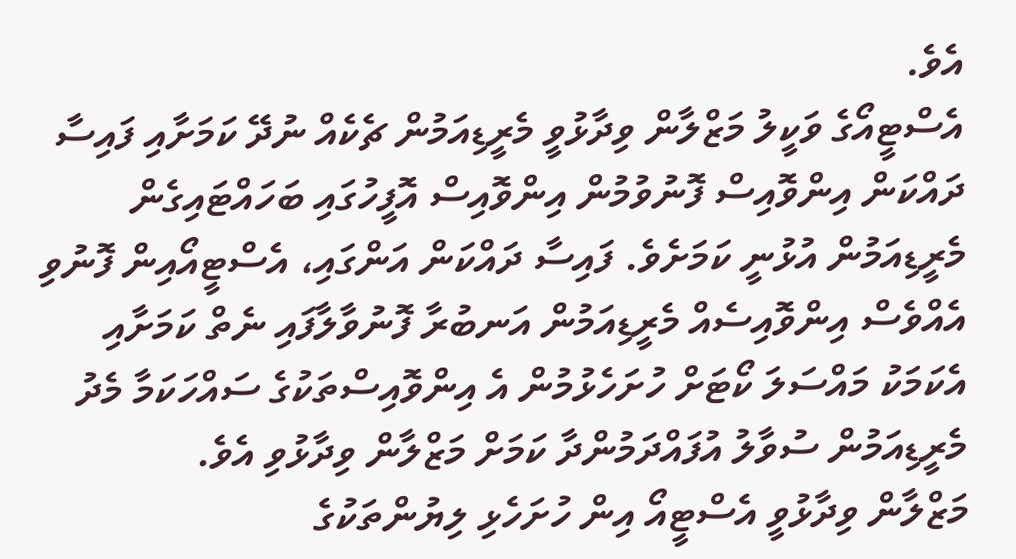އެވެ.
އެސްޓީއޯގެ ވަކީލު މަޒްލާން ވިދާޅުވީ މެރީޑިއަމުން ޗެކެއް ނުދޭ ކަމަށާއި ފައިސާ ދައްކަން އިންވޮއިސް ފޮނުވުމުން އިންވޮއިސް އޮފީހުގައި ބަހައްޓައިގެން މެރީޑިއަމުން އުޅުނީ ކަމަށެވެ. ފައިސާ ދައްކަން އަންގައި، އެސްޓީއޯއިން ފޮނުވި އެއްވެސް އިންވޮއިސެއް މެރީޑިއަމުން އަނބުރާ ފޮނުވާލާފައި ނެތް ކަމަށާއި އެކަމަކު މައްސަލަ ކޯޓަށް ހުށަހެޅުމުން އެ އިންވޮއިސްތަކުގެ ސައްހަކަމާ މެދު މެރީޑިއަމުން ސުވާލު އުފައްދަމުންދާ ކަމަށް މަޒްލާން ވިދާޅުވި އެވެ.
މަޒްލާން ވިދާޅުވީ އެސްޓީއޯ އިން ހުށަހެޅި ލިޔުންތަކުގެ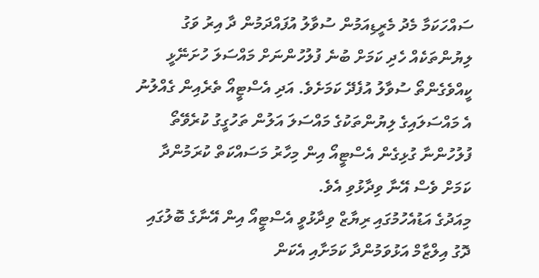ސައްހަކަމާ މެދު މެރީޑިއަމުން ސުވާލު އުފައްދަމުން ދާ އިރު ވަގު ލިޔުންތަކެއް ހެދި ކަމަށް ބުނެ ފުލުހުންނަށް މައްސަލަ ހުށަނޭޅީ ކީއްވެގެންތޯ ސުވާލު އުފެދޭ ކަމަށެވެ. އަދި އެސްޓީއޯ ތެރެއިން ގެއްލުނު އެ މައްސަލައިގެ ލިޔުންތަކުގެ މައްސަލަ އަލުން ތަހުގީގު ކުރެވޭތޯ ފުލުހުންނާ ގުޅިގެން އެސްޓީއޯ އިން މިހާރު މަސައްކަތް ކުރަމުންދާ ކަމަށް ވެސް އޭނާ ވިދާޅުވި އެވެ.
މިއަދުގެ އަޑުއެހުމުގައި ރިޔާޒް ވިދާޅުވީ އެސްޓީއޯ އިން އޭނާގެ ބޮލުގައި ދޮގު އިލްޒާމް އަޅުވަމުންދާ ކަމަށާއި އެކަން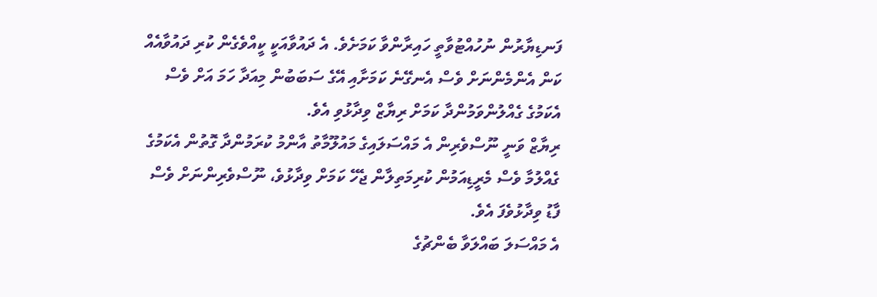ފަނޑިޔާރުން ނުހުއްޓުވާތީ ހައިރާންވާ ކަމަށެވެ. އެ ދައުވާއަކީ ކީއްވެގެން ކުރި ދައުވާއެއް ކަން އެންމެންނަށް ވެސް އެނގޭނެ ކަމަށާއި އޭގެ ސަބަބުން މިއަދާ ހަމަ އަށް ވެސް އެކަމުގެ ގެއްލުންވަމުންދާ ކަމަށް ރިޔާޒް ވިދާޅުވި އެވެ.
ރިޔާޒް ވަނީ ނޫސްވެރިން އެ މައްސަލައިގެ މައުލޫމާތު އާންމު ކުރަމުންދާ ގޮތުން އެކަމުގެ ގެއްލުމާ ވެސް މެރީޑިއަމުން ކުރިމަތިލާން ޖެހޭ ކަމަށް ވިދާޅުވެ، ނޫސްވެރިންނަށް ވެސް ފާޑު ވިދާޅުވެފަ އެވެ.
އެ މައްސަލަ ބައްލަވާ ބެންޗުގެ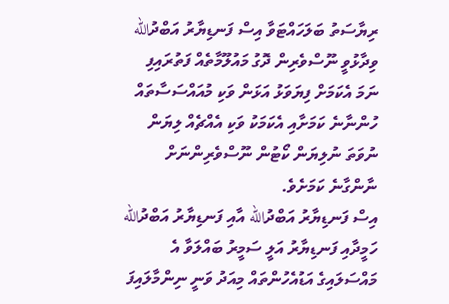ރިޔާސަތު ބަލަހައްޓަވާ އިސް ފަނޑިޔާރު އަބްދުالله ވިދާޅުވީ ނޫސްވެރިން ދޮގު މައުލޫމާތެއް ފަތުރައިފި ނަމަ އެކަމަށް ފިޔަވަޅު އަޅަން ވަކި މުއައްސަސާތައް ހުންނާނެ ކަމަށާއި އެކަމަކު ވަކި އެއްޗެއް ލިޔަން ނުވަތަ ނުލިޔަން ކޯޓުން ނޫސްވެރިންނަށް ނާންގާނެ ކަމަށެވެ.
އިސް ފަނޑިޔާރު އަބްދުالله އާއި ފަނޑިޔާރު އަބްދުالله ހަމީދާއި ފަނޑިޔާރު އަލީ ސަމީރު ބައްލަވާ އެ މައްސަލައިގެ އަޑުއެހުންތައް މިއަދު ވަނީ ނިންމާލައިފަ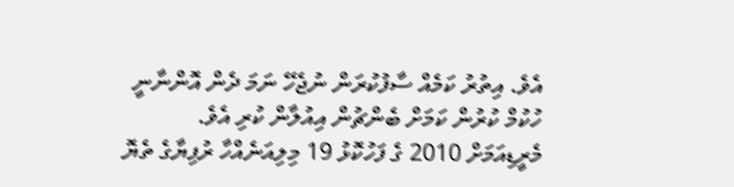އެވެ. އިތުރު ކަމެއް ސާފުކުރަން ނުޖެހޭ ނަމަ ދެން އޮންނާނީ ހުކުމް ކުރުން ކަމަށް ބެންޗުން އިއުލާން ކުރި އެވެ.
މެރީޑިއަމަށް 2010 ގެ ފަހުކޮޅު 19 މިލިއަނެއްހާ ރުފިޔާގެ ތެޔޮ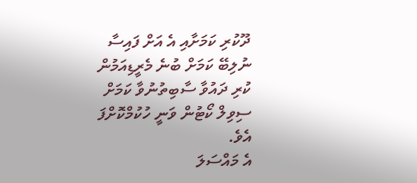ދޫކުރި ކަމަށާއި އެ އަށް ފައިސާ ނުލިބޭ ކަމަށް ބުނެ މެރީޑިއަމުން ކުރި ދައުވާ ސާބިތުނުވާ ކަމަށް ސިވިލް ކޯޓުން ވަނީ ހުކުމްކޮށްފަ އެވެ.
އެ މައްސަލަ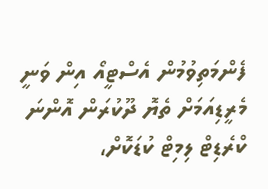ފެންމަތިވުމުން އެސްޓީއޯ އިން ވަނީ މެރީޑިއަމަށް ތެޔޮ ދޫކުރަން އޮންނަ ކްރެޑިޓް ލިމިޓް ކުޑަކޮށް،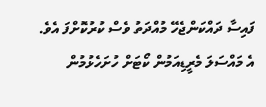ފައިސާ ދައްކަންޖެހޭ މުއްދަތު ވެސް ކުރުކޮށްފަ އެވެ. އެ މައްސަލަ މެރީޑިއަމުން ކޯޓަށް ހުށަހެޅުމުން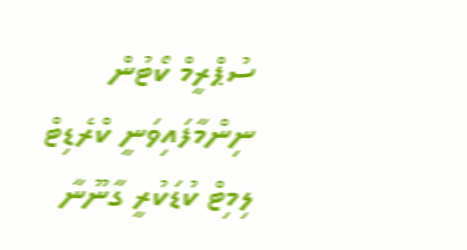ސުޕްރީމް ކޯޓުން ނިންމާފައިވަނީ ކްރެޑިޓް ލިމިޓް ކުޑަކުރީ ގާނޫނާ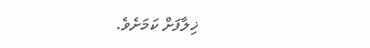ޚިލާފަށް ކަމަށެވެ.